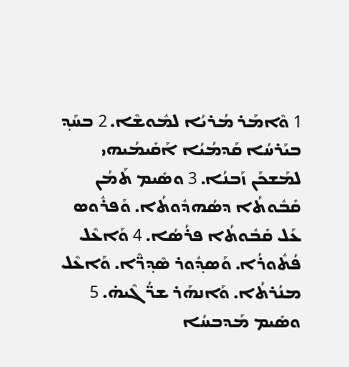1 ܘܶܐܡܰܪ ܡܳܪܝܳܐ ܠܡܽܘܫܶܐ. 2 ܒܚܰܕ݂ ܒܝܰܪܚܳܐ ܩܰܕܡܳܝܳܐ ܐܰܩܺܝܡܳܝܗܝ ܠܡܰܫܟܰܢ ܙܰܒܢܳܐ. 3 ܘܣܺܝܡ ܬܰܡܳܢ ܩܺܒܽܘܬܳܐ ܕܣܳܗܕܽܘܬܳܐ. ܘܰܦܪܽܘܣ ܥܰܠ ܩܺܒܽܘܬܳܐ ܦܪܳܣܳܐ. 4 ܘܰܐܥܶܠ ܦܳܬܽܘܪܳܐ. ܘܰܣܕ݂ܽܘܪ ܣܶܕ݂ܖ̈ܶܐ. ܘܰܐܥܶܠ ܡܢܳܪܬܳܐ. ܘܰܐܢܗܰܪ ܫܖ̈ܳܓܶܝܗ̇. 5 ܘܣܺܝܡ ܡܰܕܒܚܳܐ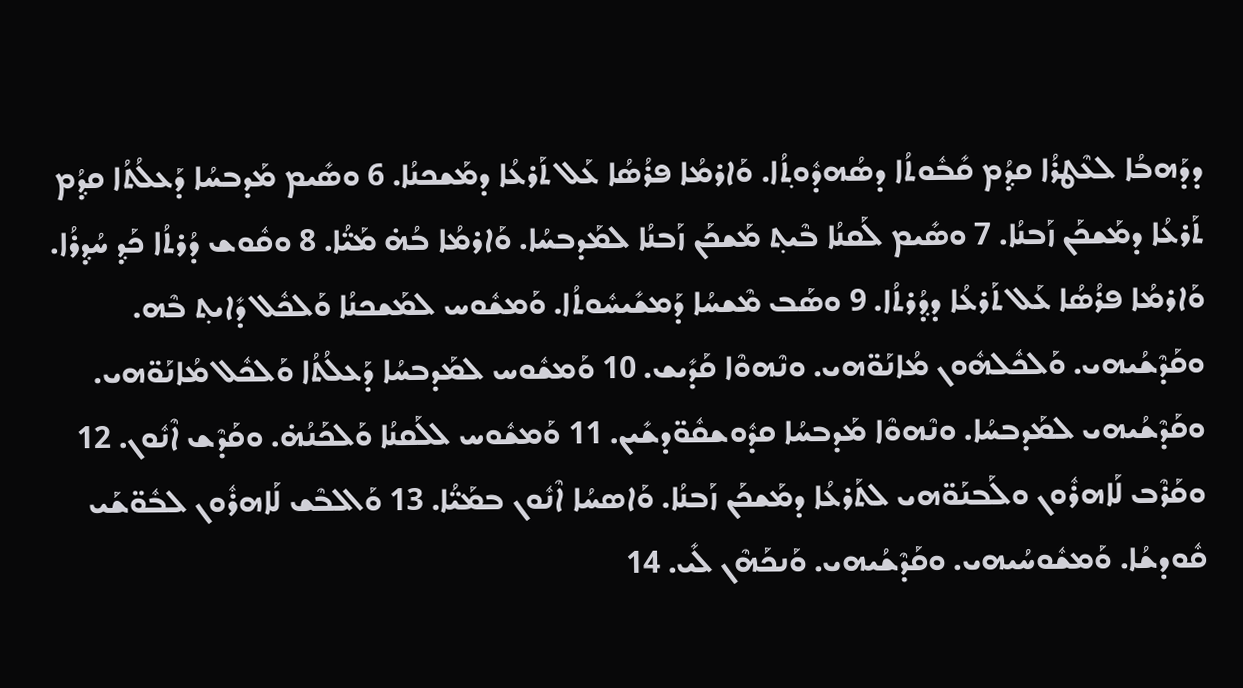ܕܕܰܗܒܳܐ ܠܥܶܛܪܳܐ ܩܕ݂ܳܡ ܩܺܒܽܘܬܳܐ ܕܣܳܗܕܽܘܬ݂ܳܐ. ܘܰܐܪܡܳܐ ܦܪܳܣܳܐ ܥܰܠ ܬܰܪܥܳܐ ܕܡܰܫܟܢܳܐ. 6 ܘܣܺܝܡ ܡܰܕܒܚܳܐ ܕܰܥܠܳܬܳܐ ܩܕ݂ܳܡ ܬܰܪܥܳܐ ܕܡܰܫܟܰܢ ܙܰܒܢܳܐ. 7 ܘܣܺܝܡ ܠܰܩܢܳܐ ܒܶܝܬ݂ ܡܰܫܟܰܢ ܙܰܒܢܳܐ ܠܡܰܕܒܚܳܐ. ܘܰܐܪܡܳܐ ܒܳܗ̇ ܡܰܝ̈ܳܐ. 8 ܘܩܽܘܫ ܕܳܪܬܳܐ ܟܰܕ݂ ܚܳܕ݂ܪܳܐ. ܘܰܐܪܡܳܐ ܦܪܳܣܳܐ ܥܰܠ ܬܰܪܥܳܐ ܕܕ݂ܳܪܬܳܐ. 9 ܘܣܰܒ ܡܶܫܚܳܐ ܕܰܡܫܺܝܚܽܘܬܳܐ. ܘܰܡܫܽܘܚ ܠܡܰܫܟܢܳܐ ܘܰܠܟܽܠ ܕܺܐܝܬ݂ ܒܶܗ. ܘܩܰܕܶܫܳܝܗܝ. ܘܰܠܟܽܠܗܽܘܢ ܡܳܐܢܰܘ̈ܗܝ. ܘܢܶܗܘܶܐ ܩܰܕܺܝܫ. 10 ܘܰܡܫܽܘܚ ܠܡܰܕܒܚܳܐ ܕܰܥܠܳܬܳܐ ܘܰܠܟܽܠ ܡܳܐܢܰܘ̈ܗܝ. ܘܩܰܕܶܫܳܝܗܝ ܠܡܰܕܒܚܳܐ. ܘܢܶܗܘܶܐ ܡܰܕܒܚܳܐ ܩܕܽܘܫܩܽܘ̈ܕܫܺܝܢ. 11 ܘܰܡܫܽܘܚ ܠܠܰܩܢܳܐ ܘܰܠܟܰܢܳܗ̇. ܘܩܰܕܶܫ ܐܶܢܽܘܢ. 12 ܘܩܰܪܶܒ ܠܰܐܗܪܽܘܢ ܘܠܰܒܢܰܘ̈ܗܝ ܠܬܰܪܥܳܐ ܕܡܰܫܟܰܢ ܙܰܒܢܳܐ. ܘܰܐܣܚܳܐ ܐܶܢܽܘܢ ܒܡܰܝ̈ܳܐ. 13 ܘܰܐܠܒܶܫ ܠܰܐܗܪܽܘܢ ܠܒܽܘ̈ܫܰܝ ܩܽܘܕܫܳܐ. ܘܰܡܫܽܘܚܳܝܗܝ. ܘܩܰܕܶܫܳܝܗܝ. ܘܰܢܟܰܗܶܢ ܠܺܝ. 14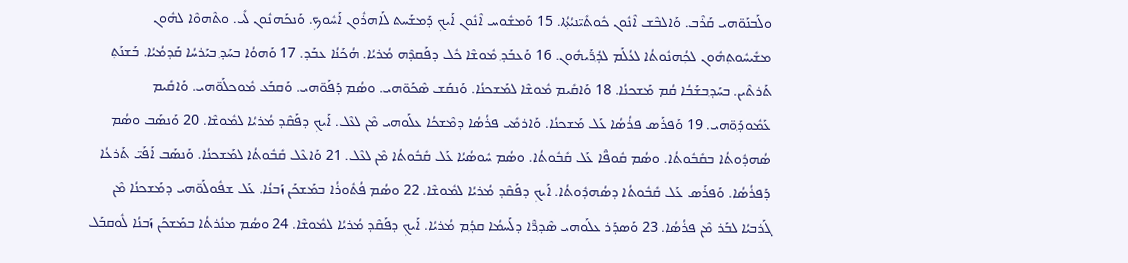ܘܠܰܒܢܰܘ̈ܗܝ ܩܰܪܶܒ. ܘܰܐܠܒܶܫ ܐܶܢܽܘܢ ܟܽܘܬܺܝ̈ܢܝܳܬ݂ܳܐ. 15 ܘܰܡܫܽܘܚ ܐܶܢܽܘܢ ܐܰܝܟ݂ ܕܰܡܫܰܚܬ ܠܰܐܗܪܽܘܢ ܐܰܚܽܘܟ݂. ܘܰܢܟܰܗܢܽܘܢ ܠܺܝ. ܘܬܶܗܘܶܐ ܠܗܽܘܢ ܡܫܺܝܚܽܘܬ݂ܗܽܘܢ ܠܟ݂ܳܗܢܽܘܬܳܐ ܠܥܳܠܰܡ ܠܕ݂ܳܖ̈ܰܝܗܽܘܢ. 16 ܘܰܥܒܰܕ݂ ܡܽܘܫܶܐ ܟܽܠ ܕܦܰܩܕܶܗ ܡܳܪܝܳܐ. ܗܳܟܰܢܳܐ ܥܒܰܕ. 17 ܘܰܗܘܳܐ ܒܚܰܕ݂ ܒܝܰܪܚܳܐ ܩܰܕܡܳܝܳܐ. ܒܰܫܢܰܬ݂ ܬܰܪܬܶܝܢ. ܒܚܰܕ݂ܒܫܰܒܳܐ ܩܳܡ ܡܰܫܟܢܳܐ. 18 ܘܰܐܩܺܝܡ ܡܽܘܫܶܐ ܠܡܰܫܟܢܳܐ. ܘܰܢܩܰܫ ܣܶܟܰܘ̈ܗܝ. ܘܣܳܡ ܕܰܦܰܘ̈ܗܝ. ܘܰܩܒܰܥ ܡܽܘܟܠܰܘ̈ܗܝ. ܘܰܐܩܺܝܡ ܥܰܡܽܘܕ݂ܰܘ̈ܗܝ. 19 ܘܰܦܪܰܣ ܦܪܳܣܳܐ ܥܰܠ ܡܰܫܟܢܳܐ. ܘܰܐܪܡܺܝ ܦܪܳܣܳܐ ܕܡܶܫܟܳܐ ܥܠܰܘܗܝ ܡܶܢ ܠܥܶܠ. ܐܰܝܟ݂ ܕܦܰܩܶܕ ܡܳܪܝܳܐ ܠܡܽܘܫܶܐ. 20 ܘܰܢܣܰܒ ܘܣܳܡ ܣܳܗܕܽܘܬܳܐ ܒܩܺܒܽܘܬܳܐ. ܘܣܳܡ ܩܽܘܦ̈ܶܐ ܥܰܠ ܩܺܒܽܘܬܳܐ. ܘܣܳܡ ܚܽܘܣܳܝܳܐ ܥܰܠ ܩܺܒܽܘܬܳܐ ܡܶܢ ܠܥܶܠ. 21 ܘܰܐܥܶܠ ܩܺܒܽܘܬܳܐ ܠܡܰܫܟܢܳܐ. ܘܰܢܣܰܒ ܐܰܦܰܝ̈ ܬܰܪܥܳܐ ܕܰܦܪܳܣܳܐ. ܘܰܦܪܰܣ ܥܰܠ ܩܺܒܽܘܬܳܐ ܕܣܳܗܕܽܘܬܳܐ. ܐܰܝܟ݂ ܕܦܰܩܶܕ ܡܳܪܝܳܐ ܠܡܽܘܫܶܐ. 22 ܘܣܳܡ ܦܳܬܽܘܪܳܐ ܒܡܰܫܟܰܢ ܙܰܒܢܳܐ. ܥܰܠ ܫܦܽܘܠܰܘ̈ܗܝ ܕܡܰܫܟܢܳܐ ܡܶܢ ܓܰܪܒܝܳܐ ܠܒܰܪ ܡܶܢ ܦܪܳܣܳܐ. 23 ܘܰܣܕܰܪ ܥܠܰܘܗܝ ܣܶܕ݂ܖ̈ܶܐ ܕܠܰܚܡܳܐ ܩܕ݂ܳܡ ܡܳܪܝܳܐ. ܐܰܝܟ݂ ܕܦܰܩܶܕ ܡܳܪܝܳܐ ܠܡܽܘܫܶܐ. 24 ܘܣܳܡ ܡܢܳܪܬܳܐ ܒܡܰܫܟܰܢ ܙܰܒܢܳܐ ܠܽܘܩܒܰܠ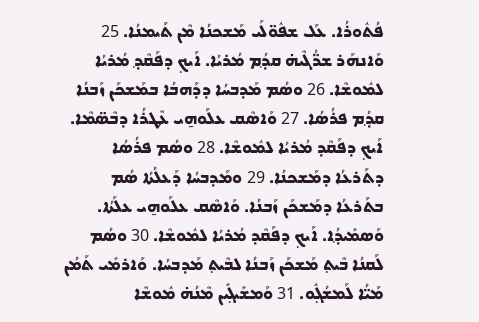ܦܳܬܽܘܪܳܐ. ܥܰܠ ܫܦܽܘ̈ܠܰܝ ܡܰܫܟܢܳܐ ܡܶܢ ܬܰܝܡܢܳܐ. 25 ܘܰܐܢܗܰܪ ܫܖ̈ܳܓܶܝܗ̇ ܩܕ݂ܳܡ ܡܳܪܝܳܐ. ܐܰܝܟ݂ ܕܦܰܩܶܕ݂ ܡܳܪܝܳܐ ܠܡܽܘܫܶܐ. 26 ܘܣܳܡ ܡܰܕܒܚܳܐ ܕܕܰܗܒܳܐ ܒܡܰܫܟܰܢ ܙܰܒܢܳܐ ܩܕ݂ܳܡ ܦܪܳܣܳܐ. 27 ܘܰܐܣܶܩ ܥܠܰܘܗ̱ܝ ܥܶܛܪܳܐ ܕܒܶܣ̈ܡܶܐ. ܐܰܝܟ݂ ܕܦܰܩܶܕ ܡܳܪܝܳܐ ܠܡܽܘܫܶܐ. 28 ܘܣܳܡ ܦܪܳܣܳܐ ܕܬܰܪܥܳܐ ܕܡܰܫܟܢܳܐ. 29 ܘܡܰܕܒܚܳܐ ܕܰܥܠܳܬܳܐ ܣܳܡ ܒܬܰܪܥܳܐ ܕܡܰܫܟܰܢ ܙܰܒܢܳܐ. ܘܰܐܣܶܩ ܥܠܰܘܗ̱ܝ ܥܠܰܬܳܐ. ܘܰܣܡܺܝܕ݂ܳܐ. ܐܰܝܟ݂ ܕܦܰܩܶܕ ܡܳܪܝܳܐ ܠܡܽܘܫܶܐ. 30 ܘܣܳܡ ܠܰܩܢܳܐ ܒܶܝܬ݂ ܡܰܫܟܰܢ ܙܰܒܢܳܐ ܠܒܶܝܬ݂ ܡܰܕܒܚܳܐ. ܘܰܐܪܡܺܝ ܬܰܡܳܢ ܡܰܝ̈ܳܐ ܠܰܡܫܳܓ݂ܽܘ. 31 ܘܰܡܫܺܝܓ݂ܺܝܢ ܡܶܢܳܗ̇ ܡܽܘܫܶܐ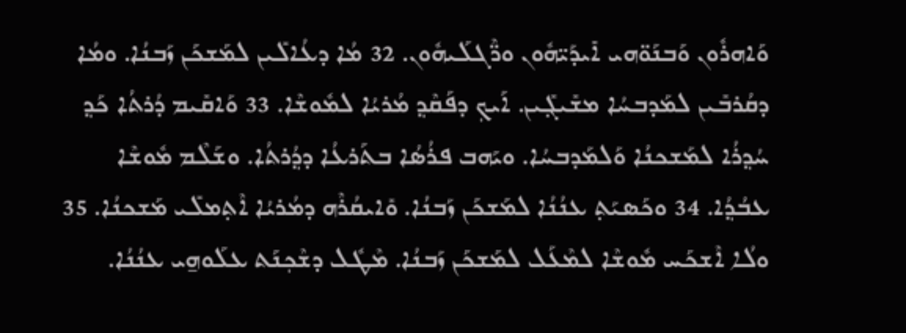ܘܰܐܗܪܽܘܢ ܘܰܒܢܰܘ̈ܗܝ ܐܺܝܕܰܝ̈ܗܽܘܢ ܘܖ̈ܶܓܠܰܝܗܽܘܢ. 32 ܡܳܐ ܕܥܳܐܠܺܝܢ ܠܡܰܫܟܰܢ ܙܰܒܢܳܐ. ܘܡܳܐ ܕܩܳܪܒܺܝܢ ܠܡܰܕܒܚܳܐ ܡܫܺܝܓ݂ܺܝܢ. ܐܰܝܟ݂ ܕܦܰܩܶܕ݂ ܡܳܪܝܳܐ ܠܡܽܘܫܶܐ. 33 ܘܰܐܩܺܝܡ ܕܳܪܬܳܐ ܟܰܕ݂ ܚܳܕ݂ܪܳܐ ܠܡܰܫܟܢܳܐ ܘܰܠܡܰܕܒܚܳܐ. ܘܝܰܗܒ ܦܪܳܣܳܐ ܒܬܰܪܥܳܐ ܕܕ݂ܳܪܬܳܐ. ܘܫܰܠܶܡ ܡܽܘܫܶܐ ܥܒܳܕ݂ܳܐ. 34 ܘܟܰܣܝܰܬ݂ ܥܢܳܢܳܐ ܠܡܰܫܟܰܢ ܙܰܒܢܳܐ. ܘܺܐܝܩܳܪܶܗ ܕܡܳܪܝܳܐ ܐܶܬ݂ܡܠܺܝ ܡܰܫܟܢܳܐ. 35 ܘܠܳܐ ܐܶܫܟܰܚ ܡܽܘܫܶܐ ܠܡܶܥܰܠ ܠܡܰܫܟܰܢ ܙܰܒܢܳܐ. ܡܶܛܽܠ ܕܫܶܟ݂ܢܰܬ ܥܠܰܘܗ̱ܝ ܥܢܳܢܳܐ.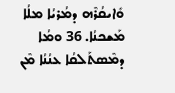ܘܺܐܝܩܳܪܶܗ ܕܡܳܪܝܳܐ ܡܠܳܐ ܡܰܫܟܢܳܐ. 36 ܘܡܳܐ ܕܡܶܣܬܰܠܩܳܐ ܥܢܳܢܳܐ ܡܶܢ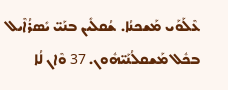ܥܶܠܰܘܰܝ ܡܰܫܟܢܳܐ. ܫܳܩܠܺܝܢ ܒܢܰܝ̈ ܝܺܣܪܳܐܶܝܠ ܒܟܽܠ ܡܰܫܩܠܳܢܰܝ̈ܗܽܘܢ. 37 ܘܶܐܢ ܠܳܐ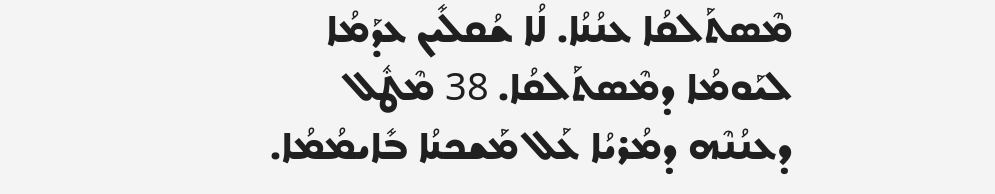ܡܶܣܬܰܠܩܳܐ ܥܢܳܢܳܐ. ܠܳܐ ܫܳܩܠܺܝܢ ܥܕܰܡܳܐ ܠܝܰܘܡܳܐ ܕܡܶܣܬܰܠܩܳܐ. 38 ܡܶܛܽܠ ܕܥܢܳܢܶܗ ܕܡܳܪܝܳܐ ܥܰܠ ܡܰܫܟܢܳܐ ܒܺܐܝܡܳܡܳܐ.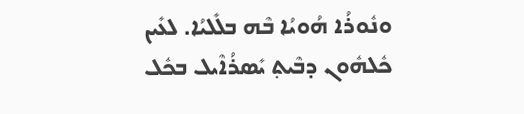ܘܢܽܘܪܳܐ ܗܳܘܝܳܐ ܒܶܗ ܒܠܺܠܝܳܐ. ܠܥܺܝܢ ܟܽܠܗܽܘܢ ܕܒܶܝܬ݂ ܝܺܣܪܳܐܶܝܠ ܒܟܽܠ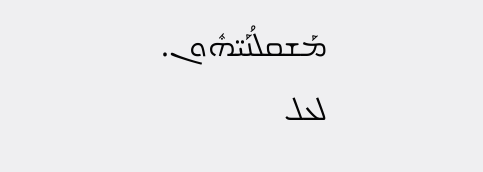ܡܰܫܩܠܳܢܰܝ̈ܗܽܘܢ.
ܠܥܠ